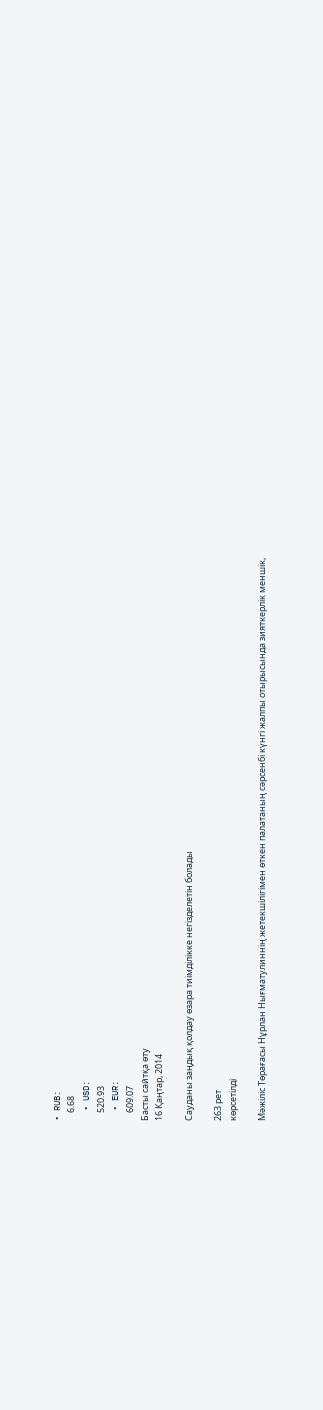• RUB:
    6.68
  • USD:
    520.93
  • EUR:
    609.07
Басты сайтқа өту
16 Қаңтар, 2014

Сауданы заңдық қолдау өзара тиімділікке негізделетін болады

263 рет
көрсетілді

Мәжіліс Төрағасы Нұрлан Нығматулиннің жетекшілігімен өткен палатаның сәрсенбі күнгі жалпы отырысында зияткерлік меншік,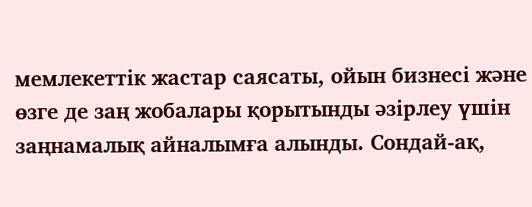мемлекеттік жастар саясаты, ойын бизнесі және өзге де заң жобалары қорытынды әзірлеу үшін заңнамалық айналымға алынды. Сондай-ақ,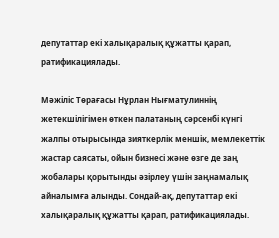депутаттар екі халықаралық құжатты қарап, ратификациялады.

Мәжіліс Төрағасы Нұрлан Нығматулиннің жетекшілігімен өткен палатаның сәрсенбі күнгі жалпы отырысында зияткерлік меншік, мемлекеттік жастар саясаты, ойын бизнесі және өзге де заң жобалары қорытынды әзірлеу үшін заңнамалық айналымға алынды. Сондай-ақ, депутаттар екі халықаралық құжатты қарап, ратификациялады.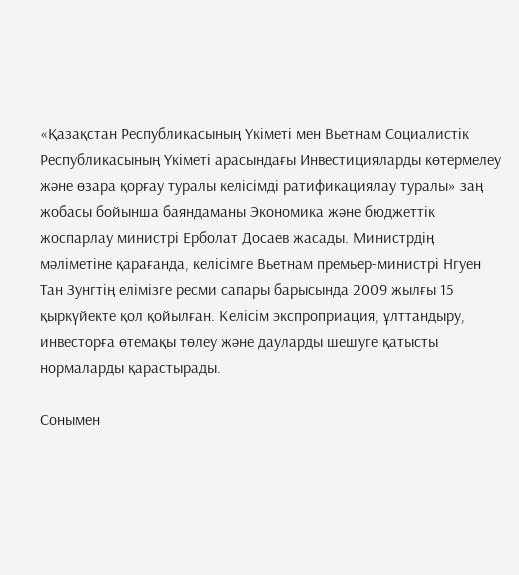«Қазақстан Республикасының Үкіметі мен Вьетнам Социалистік Республикасының Үкіметі арасындағы Инвестицияларды көтермелеу және өзара қорғау туралы келісімді ратификациялау туралы» заң жобасы бойынша баяндаманы Экономика және бюджеттік жоспарлау министрі Ерболат Досаев жасады. Министрдің мәліметіне қарағанда, келісімге Вьетнам премьер-министрі Нгуен Тан Зунгтің елімізге ресми сапары барысында 2009 жылғы 15 қыркүйекте қол қойылған. Келісім экспроприация, ұлттандыру, инвесторға өтемақы төлеу және дауларды шешуге қатысты нормаларды қарастырады.

Сонымен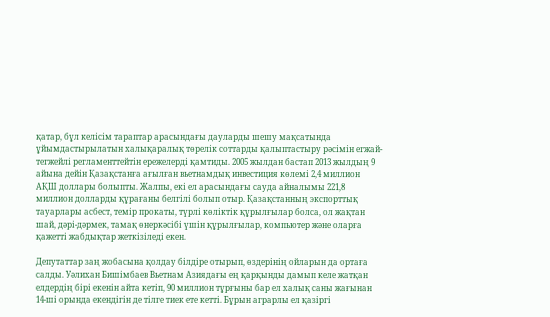қатар, бұл келісім тараптар арасындағы дауларды шешу мақсатында ұйымдастырылатын халықаралық төрелік соттарды қалыптастыру рәсімін егжай-тегжейлі регламенттейтін ережелерді қамтиды. 2005 жылдан бастап 2013 жылдың 9 айына дейін Қазақстанға ағылған вьетнамдық инвестиция көлемі 2,4 миллион АҚШ доллары болыпты. Жалпы, екі ел арасындағы сауда айналымы 221,8 миллион долларды құрағаны белгілі болып отыр. Қазақстанның экспорттық тауарлары асбест, темір прокаты, түрлі көліктік құрылғылар болса, ол жақтан шай, дәрі-дәрмек, тамақ өнеркәсібі үшін құрылғылар, компьютер және оларға қажетті жабдықтар жеткізіледі екен.

Депутаттар заң жобасына қолдау білдіре отырып, өздерінің ойларын да ортаға салды. Уәлихан Бишімбаев Вьетнам Азиядағы ең қарқынды дамып келе жатқан елдердің бірі екенін айта кетіп, 90 миллион тұрғыны бар ел халық саны жағынан 14-ші орында екендігін де тілге тиек ете кетті. Бұрын аграрлы ел қазіргі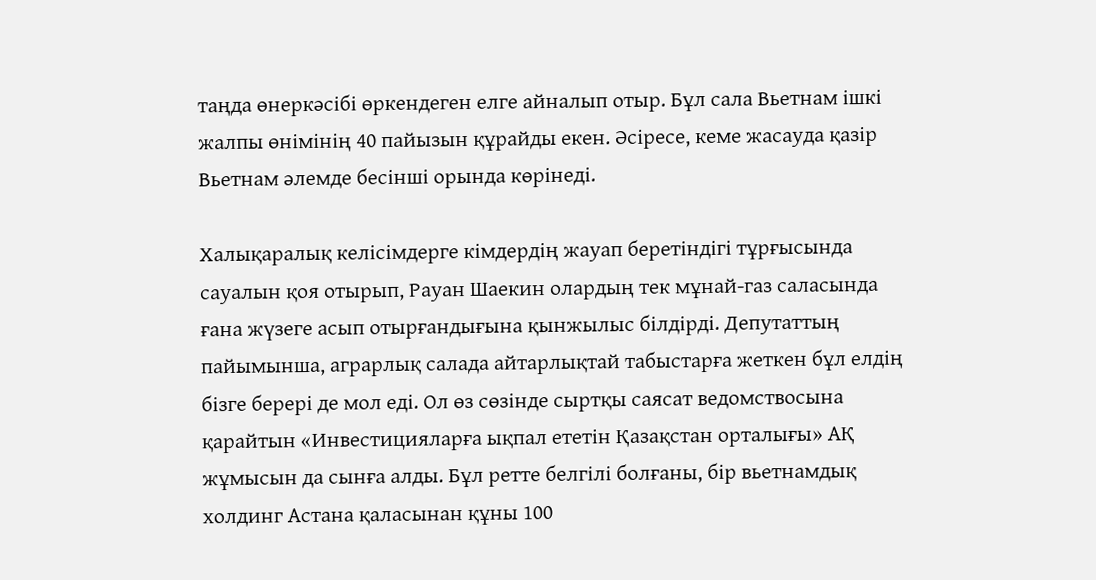таңда өнеркәсібі өркендеген елге айналып отыр. Бұл сала Вьетнам ішкі жалпы өнімінің 40 пайызын құрайды екен. Әсіресе, кеме жасауда қазір Вьетнам әлемде бесінші орында көрінеді.

Халықаралық келісімдерге кімдердің жауап беретіндігі тұрғысында сауалын қоя отырып, Рауан Шаекин олардың тек мұнай-газ саласында ғана жүзеге асып отырғандығына қынжылыс білдірді. Депутаттың пайымынша, аграрлық салада айтарлықтай табыстарға жеткен бұл елдің бізге берері де мол еді. Ол өз сөзінде сыртқы саясат ведомствосына қарайтын «Инвестицияларға ықпал ететін Қазақстан орталығы» АҚ жұмысын да сынға алды. Бұл ретте белгілі болғаны, бір вьетнамдық холдинг Астана қаласынан құны 100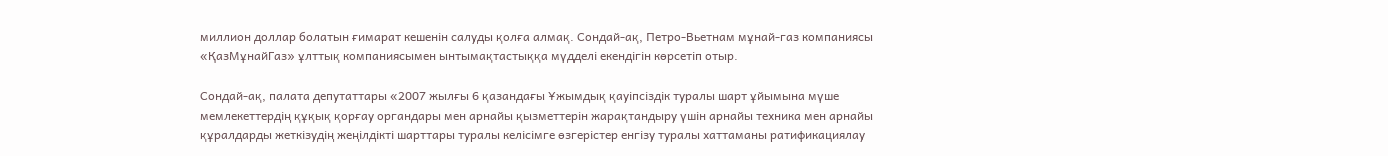миллион доллар болатын ғимарат кешенін салуды қолға алмақ. Сондай-ақ, Петро-Вьетнам мұнай-газ компаниясы «ҚазМұнайГаз» ұлттық компаниясымен ынтымақтастыққа мүдделі екендігін көрсетіп отыр.

Сондай-ақ, палата депутаттары «2007 жылғы 6 қазандағы Ұжымдық қауіпсіздік туралы шарт ұйымына мүше мемлекеттердің құқық қорғау органдары мен арнайы қызметтерін жарақтандыру үшін арнайы техника мен арнайы құралдарды жеткізудің жеңілдікті шарттары туралы келісімге өзгерістер енгізу туралы хаттаманы ратификациялау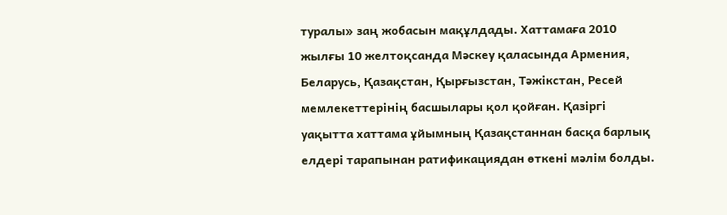туралы» заң жобасын мақұлдады. Хаттамаға 2010 жылғы 10 желтоқсанда Мәскеу қаласында Армения, Беларусь, Қазақстан, Қырғызстан, Тәжікстан, Ресей мемлекеттерінің басшылары қол қойған. Қазіргі уақытта хаттама ұйымның Қазақстаннан басқа барлық елдері тарапынан ратификациядан өткені мәлім болды.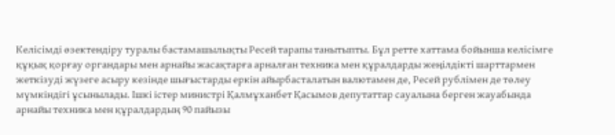Келісімді өзектендіру туралы бастамашылықты Ресей тарапы танытыпты. Бұл ретте хаттама бойынша келісімге құқық қорғау органдары мен арнайы жасақтарға арналған техника мен құралдарды жеңілдікті шарттармен жеткізуді жүзеге асыру кезінде шығыстарды еркін айырбасталатын валютамен де, Ресей рублімен де төлеу мүмкіндігі ұсынылады. Ішкі істер министрі Қалмұханбет Қасымов депутаттар сауалына берген жауабында арнайы техника мен құралдардың 90 пайызы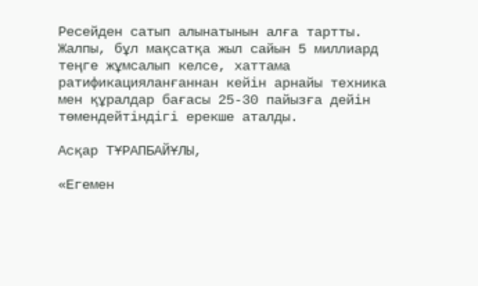Ресейден сатып алынатынын алға тартты. Жалпы, бұл мақсатқа жыл сайын 5 миллиард теңге жұмсалып келсе, хаттама ратификацияланғаннан кейін арнайы техника мен құралдар бағасы 25-30 пайызға дейін төмендейтіндігі ерекше аталды.

Асқар ТҰРАПБАЙҰЛЫ,

«Егемен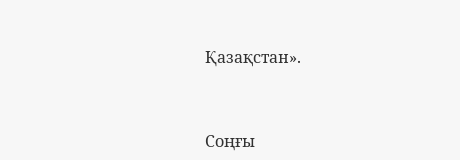Қазақстан».



Соңғы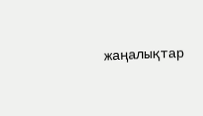жаңалықтар